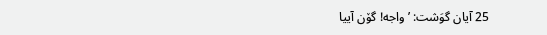25 آیان گوَشت: ’واجه! گۆن آییا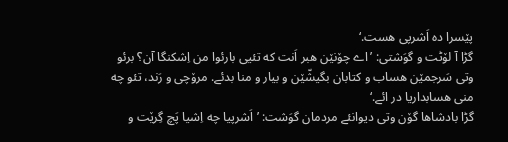پێسرا ده اَشرپی هست.‘
گڑا آ لۆٹت و گوَشتی: ’اے چۆنێن هبر اَنت که تئیی بارئوا من اِشکنگا آن؟ برئو وتی سَرجمێن هساب و کتابان بگیشّێن و بیار و منا بدئے. مرۆچی و رَند، تئو چه منی هسابداریا در ائے.‘
گڑا بادشاها گۆن وتی دیوانئے مردمان گوَشت: ’اَشرپیا چه اِشیا پَچ گِرێت و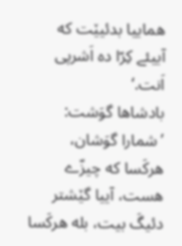هماییا بدئیێت که آییئے کِرّا ده اَشرپی اَنت.‘
بادشاها گوَشت: ’شمارا گوَشان، هرکَسا که چیزّے هست، آییا گێشتر دئیگَ بیت، بله هرکَسا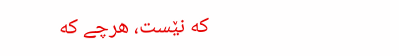که نێست، هرچے که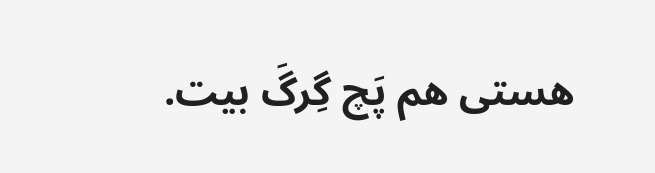هستی هم پَچ گِرگَ بیت.